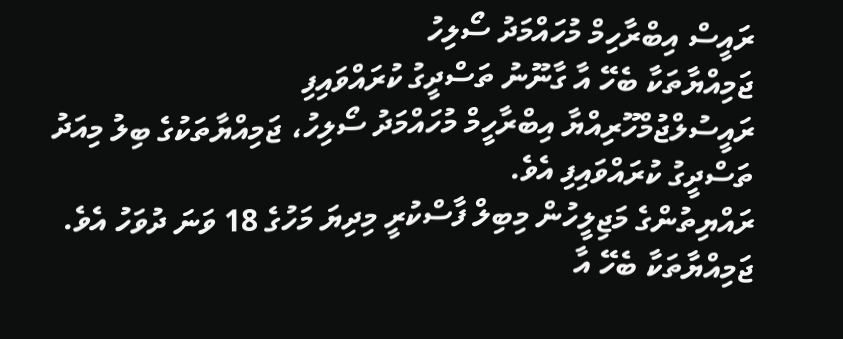ރައީސް އިބްރާހިމް މުހައްމަދު ސޯލިހު
ޖަމިއްޔާތަކާ ބެހޭ އާ ގާނޫނު ތަސްދީގު ކުރައްވައިފި
ރައީސުލްޖުމްހޫރިއްޔާ އިބްރާހީމް މުހައްމަދު ސޯލިހު، ޖަމިއްޔާތަކުގެ ބިލު މިއަދު ތަސްދީގު ކުރައްވައިފި އެވެ.
ރައްޔިތުންގެ މަޖިލީހުން މިބިލް ފާސްކުރީ މިދިޔަ މަހުގެ 18 ވަނަ ދުވަހު އެވެ. ޖަމިއްޔާތަކާ ބެހޭ އާ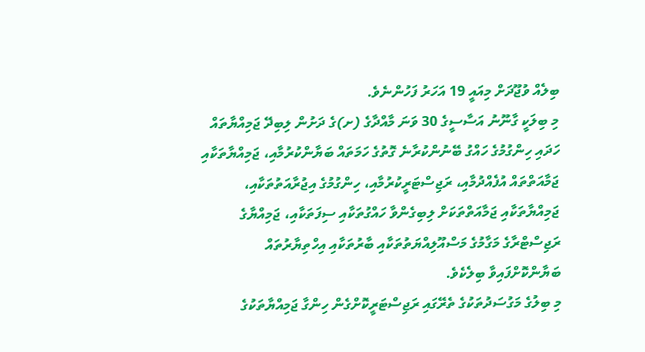ބިލެއް ވުޖޫދަށް މިއައީ 19 އަހަރު ފަހުންނެވެ.
މި ބިލަކީ ގާނޫނު އަސާސީގެ 30 ވަނަ މާއްދާގެ (ށ)ގެ ދަށުން ލިބިދޭ ޖަމިއްޔާތައް ހަދައި ހިންގުމުގެ ހައްގު ބޭނުންކުރާނެ ގޮތުގެ ހަމަތައް ބަޔާންކުރުމާއި، ޖަމިއްޔާތަކާއި ޖަމާއަތްތައް އުފެއްދުމާއި، ރަޖިސްޓަރީކުރުމާއި، ހިންގުމުގެ އިޖުރާއަތުތަކާއި، ޖަމިއްޔާތަކާއި ޖަމާއަތްތަކަށް ލިބިގެންވާ ހައްގުތަކާއި ސިފަތަކާއި، ޖަމިއްޔާގެ ރަޖިސްޓްރާގެ މަގާމުގެ މަސްއޫލިއްޔަތުތަކާއި ބާރުތަކާއި އިހްތިޔާރުތައް ބަޔާންކޮށްފައިވާ ބިލެކެވެ.
މި ބިލުގެ މަގުސަދުތަކުގެ ތެރޭގައި ރަޖިސްޓަރީކޮށްގެން ހިންގާ ޖަމިއްޔާތަކުގެ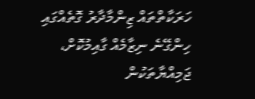ހަރަކާތްތައް ޒިންމާދާރު ގޮތެއްގައި ހިންގޭނެ ނިޒާމެއް ގާއިމުކޮށް، ޖަމިއްޔާތަކުން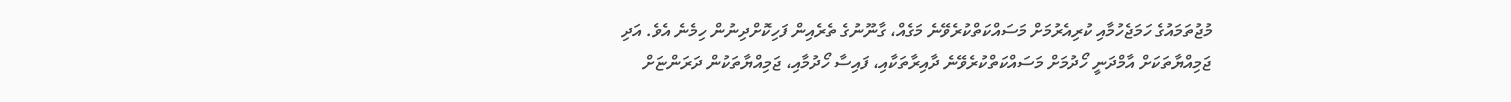މުޖުތަމައުގެ ހަމަޖެހުމާއި ކުރިއެރުމަށް މަސައްކަތްކުރެވޭނެ މަގެއް، ގާނޫނުގެ ތެރެއިން ފަހިކޮށްދިނުން ހިމެނެ އެވެ. އަދި ޖަމިއްޔާތަކަށް އާމްދަނީ ހޯދުމަށް މަސައްކަތްކުރެވޭނެ ދާއިރާތަކާއި، ފައިސާ ހޯދުމާއި، ޖަމިއްޔާތަކުން ދަރަންޏަށް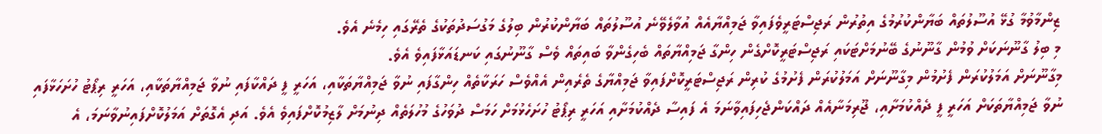ޒިންމާވުމާ ގުޅޭ އުސޫލުތައް ބަޔާންކުރުމުގެ އިތުރުން ރަޖިސްޓަރީވެފައިވާ ޖަމިއްޔާއެއް އުވާލެވޭނެ އުސޫލުތައް ބަޔާންކުރުން ބިލުގެ މަގުސަދުތަކުގެ ތެރޭގައި ހިމެނެ އެވެ.
މި ބިލު ގާނޫނަކަށް ވުމުން ގާނޫނުގެ ބޭނުމަށްޓަކައި ރަޖިސްޓަރީކޮށްގެން ހިންގާ ޖަމިއްޔާތައް ބެހިގެންވާ ބައިތައް ވެސް ގާނޫނުގައި ކަނޑައަޅާފައިވެ އެވެ.
މިގާނޫނަށް އަމަލުކުރަން ފެށުމުން މިގާނޫނަށް އަމަލުކުރަން ފެށުމުގެ ކުރިން ރަޖިސްޓަރީކޮށްފައިވާ ޖަމިއްޔާގެ ތެރެއިން އެއްވެސް ހަރަކާތެއް ހިންގާފައި ނުވާ ޖަމިއްޔާތަކާއި، އަހަރީ ފީ ދައްކާފައި ނުވާ ޖަމިއްޔާތަކާއި، އަހަރީ ރިޕޯޓު ހުށަހަޅާފައި ނުވާ ޖަމިއްޔާތަކަށް އަހަރީ ފީ ދެއްކުމަށާއި، ޖޫރިމަނާއެއް ދައްކަންޖެހިފައިވާނަމަ އެ ފައިސާ ދެއްކުމަށާއި އަހަރީ ރިޕޯޓު ހުށަހެޅުމަށް ހަމަސް ދުވަހުގެ މުހުލަތެއް ދިނުމަށް ލާޒިމުކޮށްފައިވެ އެވެ. އަދި އެގޮތަށް އަމަލުކޮށްފައިނުވާނަމަ، އެ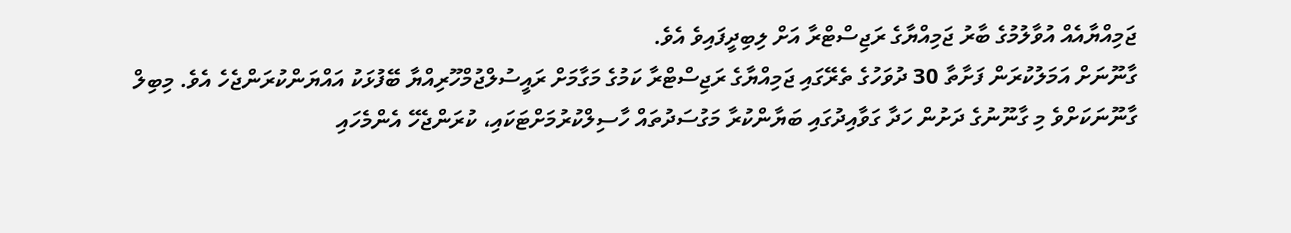ޖަމިއްޔާއެއް އުވާލުމުގެ ބާރު ޖަމިއްޔާގެ ރަޖިސްޓްރާ އަށް ލިބިދީފައިވެ އެވެ.
ގާނޫނަށް އަމަލުކުރަން ފަށާތާ 30 ދުވަހުގެ ތެރޭގައި ޖަމިއްޔާގެ ރަޖިސްޓްރާ ކަމުގެ މަގާމަށް ރައީސުލްޖުމްހޫރިއްޔާ ބޭފުޅަކު އައްޔަންކުރަންޖެހެ އެވެ. މިބިލް ގާނޫނަކަށްވެ މި ގާނޫނުގެ ދަށުން ހަދާ ގަވާއިދުގައި ބަޔާންކުރާ މަގުސަދުތައް ހާސިލްކުރުމަށްޓަކައި، ކުރަންޖެހޭ އެންމެހައި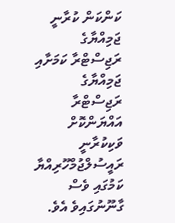ކަންކަން ކުރާނީ ޖަމިއްޔާގެ ރަޖިސްޓްރާ ކަމަށާއި ޖަމިއްޔާގެ ރަޖިސްޓްރާ އައްޔަންކޮށް ވަކިކުރާނީ ރައީސުލްޖުމްހޫރިއްޔާ ކަމުގައި ވެސް ގާނޫނުގައިވެ އެވެ.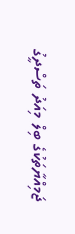ޖަމިއްޔާތަކުގެ ބިލް މިއަދު ތަސްދީގު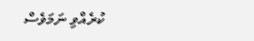ކުރެއްވި ނަމަވެސް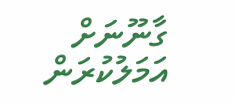ގާނޫނަށް އަމަލުކުރަން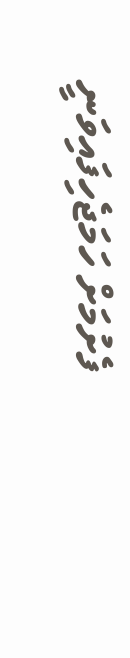ފެށުމަށް ހަމަޖެހިފައިވަނީ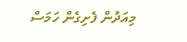މިއަދުން ފެށިގެން ހަމަސް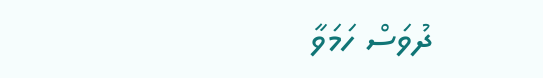ދުވަސް ހަމަވާ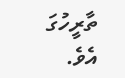ތާރީހުގަ އެވެ.